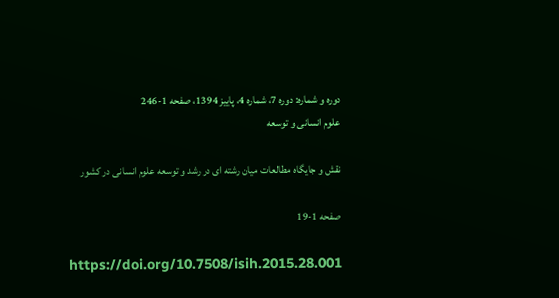دوره و شماره: دوره 7، شماره 4، پاییز 1394، صفحه 1-246
علوم انسانی و توسعه

نقش و جایگاه مطالعات میان رشته ای در رشد و توسعه علوم انسانی در کشور

صفحه 1-19

https://doi.org/10.7508/isih.2015.28.001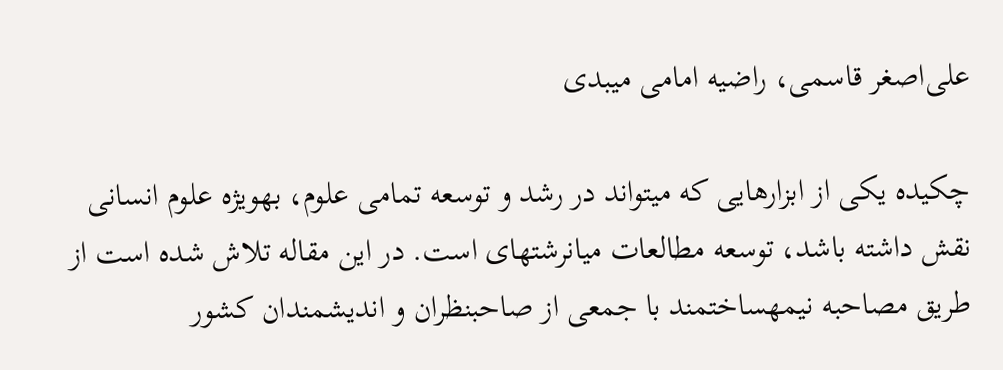علی‌اصغر قاسمی، راضیه امامی میبدی

چکیده یکی از ابزارهایی که میتواند در رشد و توسعه تمامی علوم، بهویژه علوم انسانی نقش داشته باشد، توسعه مطالعات میانرشتهای است. در این مقاله تلاش شده است از طریق مصاحبه نیمهساختمند با جمعی از صاحبنظران و اندیشمندان کشور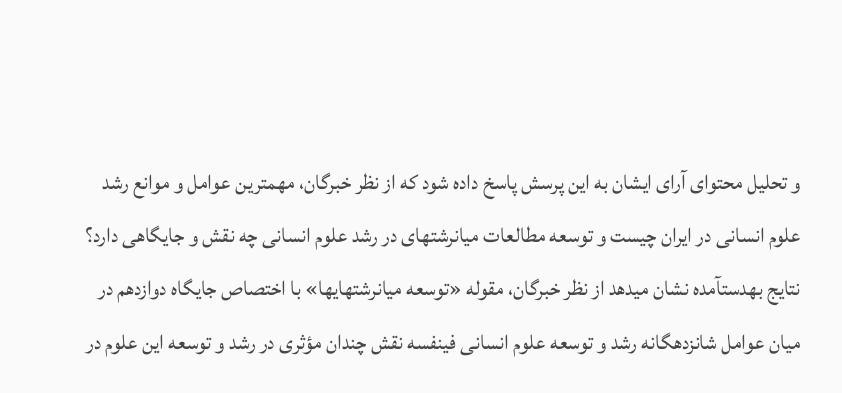و تحلیل محتوای آرای ایشان به این پرسش پاسخ داده شود که از نظر خبرگان، مهمترین عوامل و موانع رشد علوم انسانی در ایران چیست و توسعه مطالعات میانرشتهای در رشد علوم انسانی چه نقش و جایگاهی دارد؟ نتایج بهدستآمده نشان میدهد از نظر خبرگان، مقوله «توسعه میانرشتهایها» با اختصاص جایگاه دوازدهم در میان عوامل شانزدهگانه رشد و توسعه علوم انسانی فینفسه نقش چندان مؤثری در رشد و توسعه این علوم در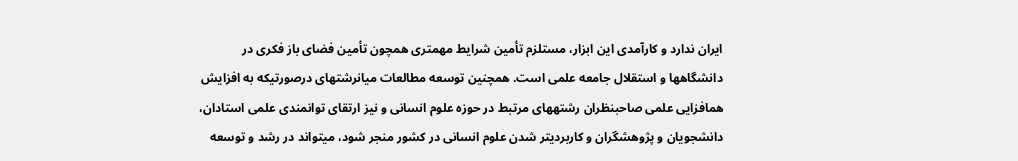ایران ندارد و کارآمدی این ابزار، مستلزم تأمین شرایط مهمتری همچون تأمین فضای باز فکری در دانشگاهها و استقلال جامعه علمی است. همچنین توسعه مطالعات میانرشتهای درصورتیکه به افزایش همافزایی علمی صاحبنظران رشتههای مرتبط در حوزه علوم انسانی و نیز ارتقای توانمندی علمی استادان، دانشجویان و پژوهشگران و کاربردیتر شدن علوم انسانی در کشور منجر شود، میتواند در رشد و توسعه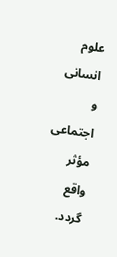علوم انسانی و  اجتماعی مؤثر  واقع گردد.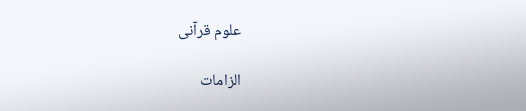علوم قرآنی

الزامات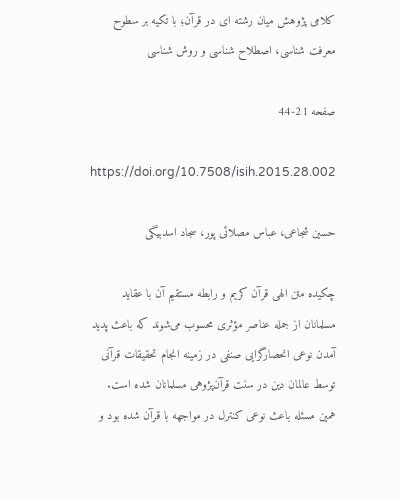کلامی پژوهش میان رشته ای در قرآن؛ با تکیه بر سطوح معرفت شناسی، اصطلاح شناسی و روش شناسی

صفحه 21-44

https://doi.org/10.7508/isih.2015.28.002

حسین شجاعی، عباس مصلائی پور، سجاد اسدبیگی

چکیده متن الهی قرآن کریم و رابطه مستقیم آن با عقاید مسلمانان از جمله عناصر مؤثری محسوب می‌شوند که باعث پدید آمدن نوعی انحصارگرایی صنفی در زمینه انجام تحقیقات قرآنی توسط عالمان دین در سنت قرآن‌پژوهی مسلمانان شده است. همین مسئله باعث نوعی کنترل در مواجهه با قرآن شده بود و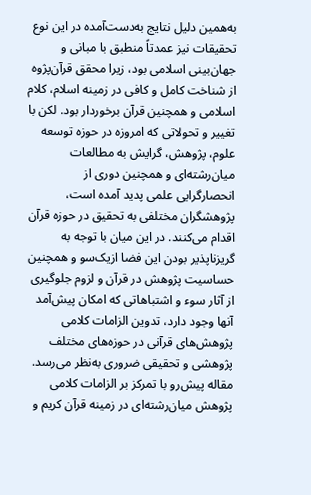به‌همین دلیل نتایج به‌دست‌آمده در این نوع تحقیقات نیز عمدتاً منطبق با مبانی و جهان‌بینی اسلامی بود، زیرا محقق قرآن‌پژوه از شناخت کامل و کافی در زمینه اسلام، کلام اسلامی و همچنین قرآن برخوردار بود. لکن با تغییر و تحولاتی که امروزه در حوزه توسعه علوم، پژوهش، گرایش به مطالعات میان‌رشته‌ای و همچنین دوری از انحصارگرایی علمی پدید آمده است، پژوهشگران مختلفی به تحقیق در حوزه قرآن اقدام می‌کنند. در این میان با توجه به گریزناپذیر بودن این فضا ازیک‌سو و همچنین حساسیت پژوهش در قرآن و لزوم جلوگیری از آثار سوء و اشتباهاتی که امکان پیش‌آمد آنها وجود دارد، تدوین الزامات کلامی پژوهش‌های قرآنی در حوزه‌های مختلف پژوهشی و تحقیقی ضروری به‌نظر می‌رسد. مقاله پیش‌رو با تمرکز بر الزامات کلامی پژوهش میان‌رشته‌ای در زمینه قرآن کریم و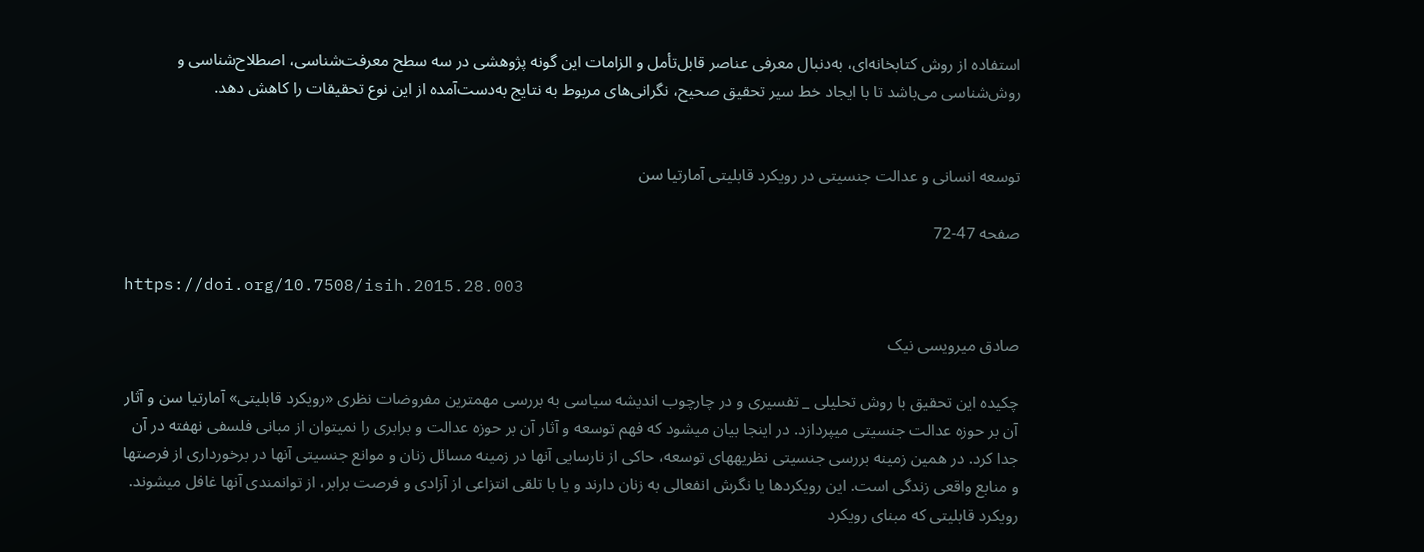استفاده از روش کتابخانه‌ای، به‌دنبال معرفی عناصر قابل‌تأمل و الزامات این گونه پژوهشی در سه سطح معرفت‌شناسی، اصطلاح‌شناسی و روش‌شناسی می‌باشد تا با ایجاد خط سیر تحقیق صحیح، نگرانی‌های مربوط به نتایج به‌دست‌آمده از این نوع تحقیقات را کاهش دهد.


توسعه انسانی و عدالت جنسیتی در رویکرد قابلیتی آمارتیا سن

صفحه 47-72

https://doi.org/10.7508/isih.2015.28.003

صادق میرویسی نیک

چکیده این تحقیق با روش تحلیلی _ تفسیری و در چارچوب اندیشه سیاسی به بررسی مهمترین مفروضات نظری «رویکرد قابلیتی» آمارتیا سن و آثار آن بر حوزه عدالت جنسیتی میپردازد. در اینجا بیان میشود که فهم توسعه و آثار آن بر حوزه عدالت و برابری را نمیتوان از مبانی فلسفی نهفته در آن جدا کرد. در همین زمینه بررسی جنسیتی نظریههای توسعه، حاکی از نارسایی آنها در زمینه مسائل زنان و موانع جنسیتی آنها در برخورداری از فرصتها و منابع واقعی زندگی است. این رویکردها یا نگرش انفعالی به زنان دارند و یا با تلقی انتزاعی از آزادی و فرصت برابر، از توانمندی آنها غافل میشوند. رویکرد قابلیتی که مبنای رویکرد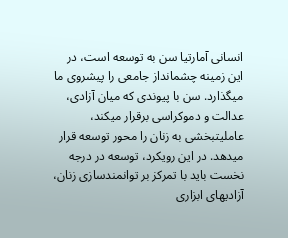انسانی آمارتیا سن به توسعه است، در این زمینه چشمانداز جامعی را پیشروی ما میگذارد. سن با پیوندی که میان آزادی، عدالت و دموکراسی برقرار میکند، عاملیتبخشی به زنان را محور توسعه قرار میدهد. در این رویکرد، توسعه در درجه نخست باید با تمرکز بر توانمندسازی زنان، آزادیهای ابزاری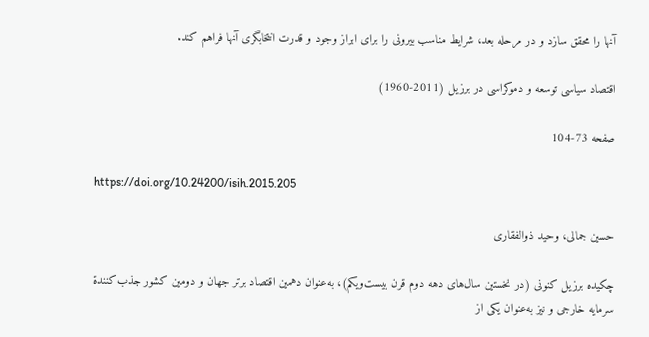آنها را محقق سازد و در مرحله بعد، شرایط مناسب بیرونی را برای ابراز وجود و قدرت انتخابگری آنها فراهم کند.

اقتصاد سیاسی توسعه و دموکراسی در برزیل (2011-1960)

صفحه 73-104

https://doi.org/10.24200/isih.2015.205

حسین جمالی، وحید ذوالفقاری

چکیده برزیل کنونی (در نخستین سال‌های دهه دوم قرن بیست‌و‌یکم)، به‌عنوان دهمین اقتصاد برتر جهان و دومین کشور جذب‌کنندة سرمایه خارجی و نیز به‌عنوان یکی از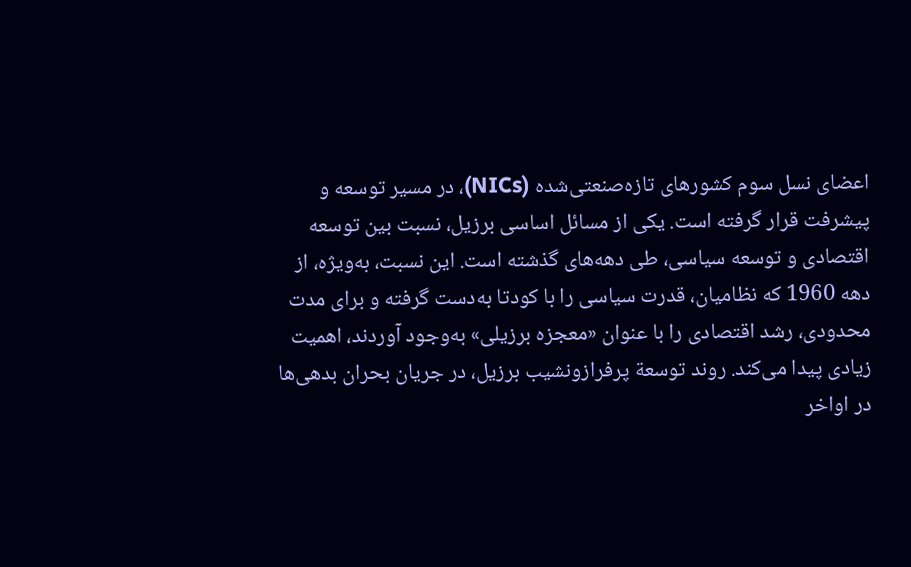اعضای نسل سوم کشور‌های تازه‌صنعتی‌شده (NICs)، در مسیر توسعه و پیشرفت قرار گرفته است. یکی از مسائل اساسی برزیل، نسبت بین توسعه‌ اقتصادی و توسعه سیاسی، طی دهه‌های گذشته است. این نسبت، به‌ویژه، از دهه 1960 که نظامیان، قدرت سیاسی را با کودتا به‌دست گرفته و برای مدت محدودی، رشد اقتصادی را با عنوان «معجزه‌ برزیلی» به‌وجود آوردند، اهمیت زیادی پیدا می‌کند. روند توسعة پرفرازونشیب برزیل، در جریان بحران بدهی‌ها در اواخر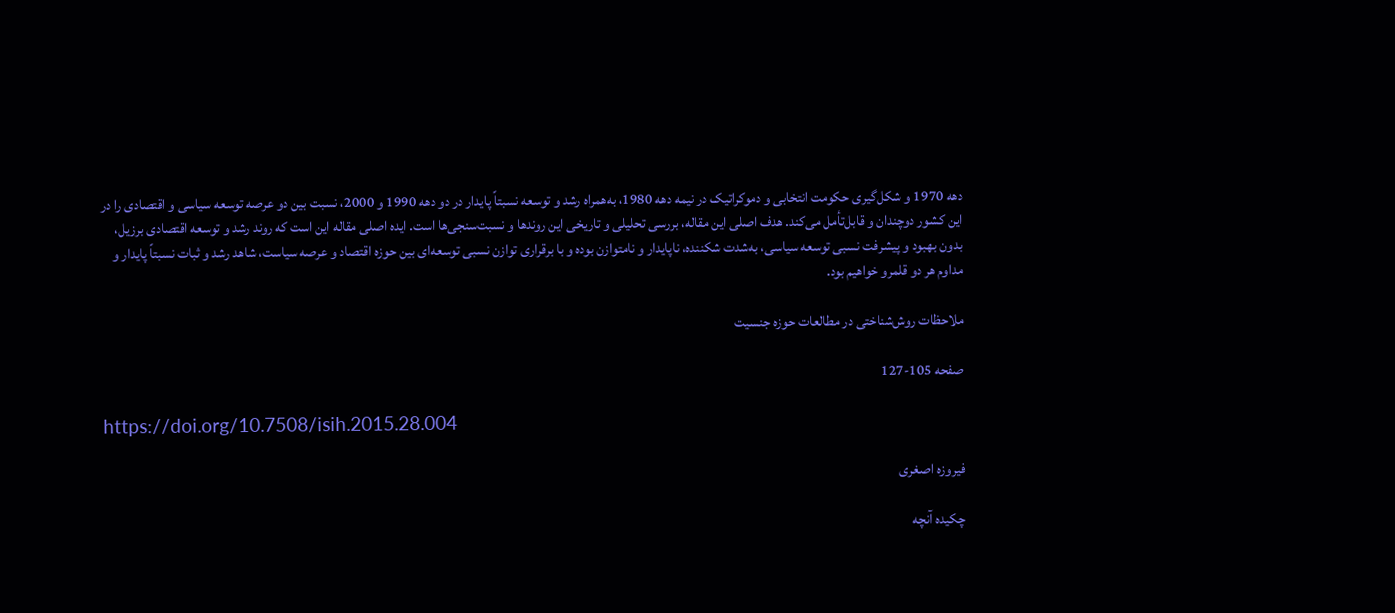دهه 1970 و شکل‌گیری حکومت انتخابی و دموکراتیک در نیمه‌ دهه‌ 1980، به‌همراه رشد و توسعه نسبتاً پایدار در دو دهه 1990 و 2000، نسبت بین دو عرصه توسعه‌ سیاسی و اقتصادی را در این کشور دوچندان و قابل‌تأمل می‌کند. هدف اصلی این مقاله، بررسی تحلیلی و تاریخی این روندها و نسبت‌سنجی‌ها است. ایده اصلی مقاله این است که روند رشد و توسعه‌ اقتصادی برزیل، بدون بهبود و پیشرفت نسبی توسعه‌ سیاسی، به‌شدت شکننده، ناپایدار و نامتوازن بوده و با برقراری توازن نسبی توسعه‌ای بین حوزه‌‌ اقتصاد و عرصه‌ سیاست، شاهد رشد و ثبات نسبتاً پایدار و مداوم هر دو قلمرو خواهیم بود.

ملاحظات روش‌شناختی در مطالعات حوزه جنسیت

صفحه 105-127

https://doi.org/10.7508/isih.2015.28.004

فیروزه اصغری

چکیده آنچه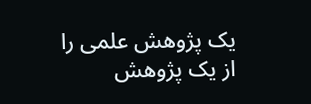یک پژوهش علمی را از یک پژوهش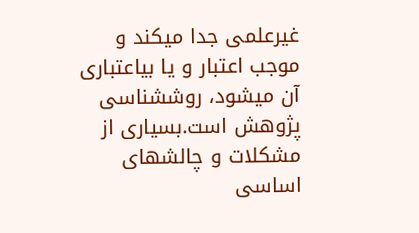غیرعلمی جدا میکند و موجب اعتبار و یا بیاعتباری آن میشود، روششناسی پژوهش است.بسیاری از مشکلات و چالشهای اساسی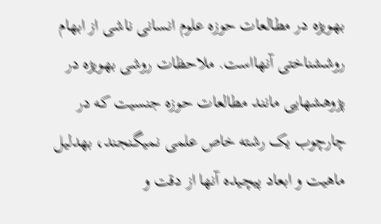بهویژه در مطالعات حوزه علوم انسانی ناشی از ابهام روششناختی آنهااست. ملاحظات روشی بهویژه در پژوهشهایی مانند مطالعات حوزه جنسیت که در چارچوب یک رشته خاص علمی نمیگنجند، بهدلیل ماهیت و ابعاد پیچیده آنها از دقت و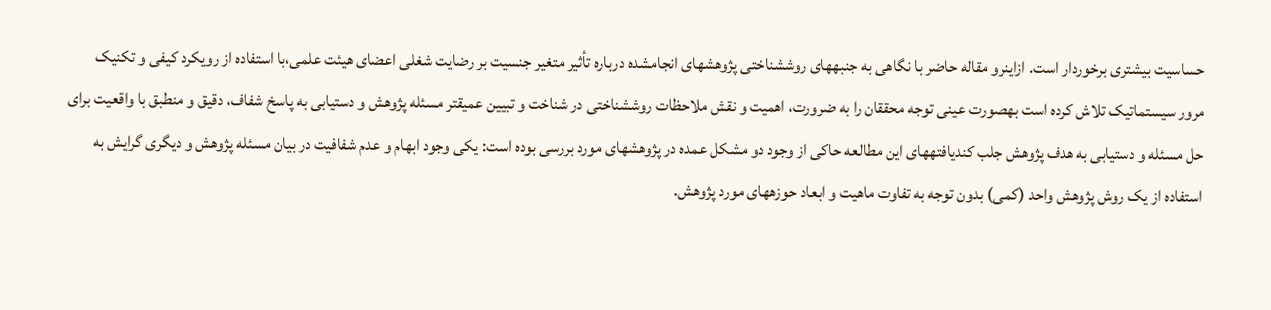حساسیت بیشتری برخوردار است. ازاینرو مقاله حاضر با نگاهی به جنبههای روششناختی پژوهشهای انجامشده درباره تأثیر متغیر جنسیت بر رضایت شغلی اعضای هیئت علمی،با استفاده از رویکرد کیفی و تکنیک مرور سیستماتیک تلاش کرده است بهصورت عینی توجه محققان را به ضرورت، اهمیت و نقش ملاحظات روششناختی در شناخت و تبیین عمیقتر مسئله پژوهش و دستیابی به پاسخ شفاف، دقیق و منطبق با واقعیت برای حل مسئله و دستیابی به هدف پژوهش جلب کندیافتههای این مطالعه حاکی از وجود دو مشکل عمده در پژوهشهای مورد بررسی بوده است: یکی وجود ابهام و عدم شفافیت در بیان مسئله پژوهش و دیگری گرایش به استفاده از یک روش پژوهش واحد (کمی) بدون توجه به تفاوت ماهیت و ابعاد حوزههای مورد پژوهش.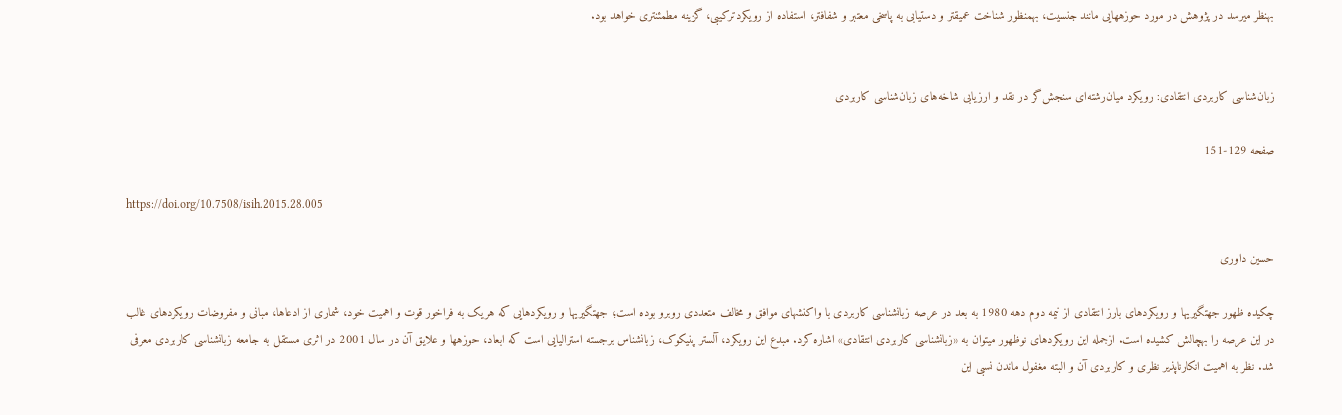بهنظر میرسد در پژوهش در مورد حوزههایی مانند جنسیت، بهمنظور شناخت عمیقتر و دستیابی به پاسخی معتبر و شفافتر، استفاده از رویکردترکیبی، گزینه مطمئنتری خواهد بود.


زبان‌شناسی کاربردی انتقادی: رویکرد میان‌رشته‌ای سنجش‌گر در نقد و ارزیابی شاخه‌های زبان‌شناسی کاربردی

صفحه 129-151

https://doi.org/10.7508/isih.2015.28.005

حسین داوری

چکیده ظهور جهتگیریها و رویکردهای بارز انتقادی از نیمه دوم دهه 1980 به بعد در عرصه زبانشناسی کاربردی با واکنشهای موافق و مخالف متعددی روبرو بوده است؛ جهتگیریها و رویکردهایی که هریک به فراخور قوت و اهمیت خود، شماری از ادعاها، مبانی و مفروضات رویکردهای غالب در این عرصه را بهچالش کشیده است. ازجمله این رویکردهای نوظهور میتوان به «زبانشناسی کاربردی انتقادی» اشاره کرد. مبدع این رویکرد، آلستر پنیکوک، زبانشناس برجسته استرالیایی است که ابعاد، حوزهها و علایق آن در سال 2001 در اثری مستقل به جامعه زبانشناسی کاربردی معرفی شد. نظر به اهمیت انکارناپذیر نظری و کاربردی آن و البته مغفول ماندن نسبی این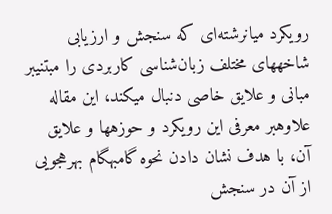رویکرد میانرشته‌‌ای که سنجش و ارزیابی شاخههای مختلف زبان‌‌شناسی کاربردی را مبتنیبر مبانی و علایق خاصی دنبال میکند، این مقاله علاوهبر معرفی این رویکرد و حوزهها و علایق آن، با هدف نشان دادن نحوه گامبهگام بهرهجویی از آن در سنجش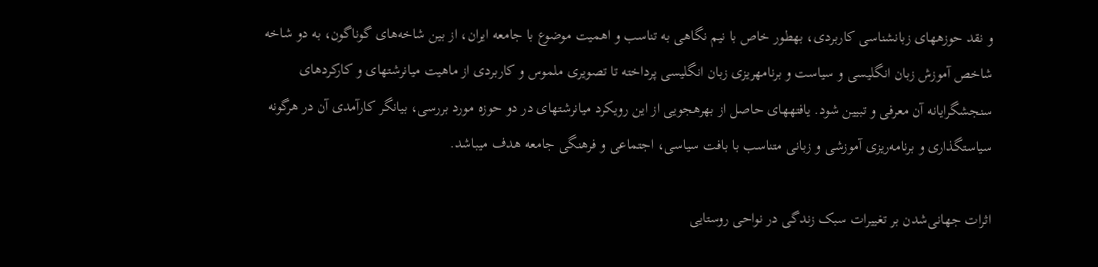و نقد حوزههای زبانشناسی کاربردی، بهطور خاص با نیم نگاهی به تناسب و اهمیت موضوع با جامعه ایران، از بین شاخه‌‌های گوناگون، به دو شاخه شاخص آموزش زبان انگلیسی و سیاست و برنامهریزی زبان انگلیسی پرداخته تا تصویری ملموس و کاربردی از ماهیت میانرشتهای و کارکردهای سنجشگرایانه آن معرفی و تبیین شود. یافتههای حاصل از بهرهجویی از این رویکرد میانرشتهای در دو حوزه مورد بررسی، بیانگر کارآمدی آن در هرگونه سیاستگذاری و برنامه‌‌ریزی آموزشی و زبانی متناسب با بافت سیاسی، اجتماعی و فرهنگی جامعه هدف میباشد.

اثرات جهانی‌شدن بر تغییرات سبک زندگی در نواحی روستایی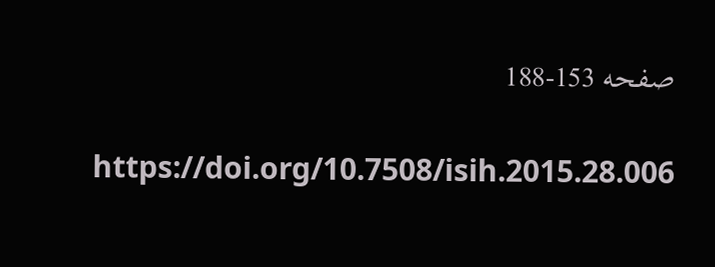صفحه 153-188

https://doi.org/10.7508/isih.2015.28.006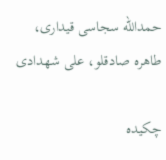حمدالله سجاسی قیداری، طاهره صادقلو، علی شهدادی

چکیده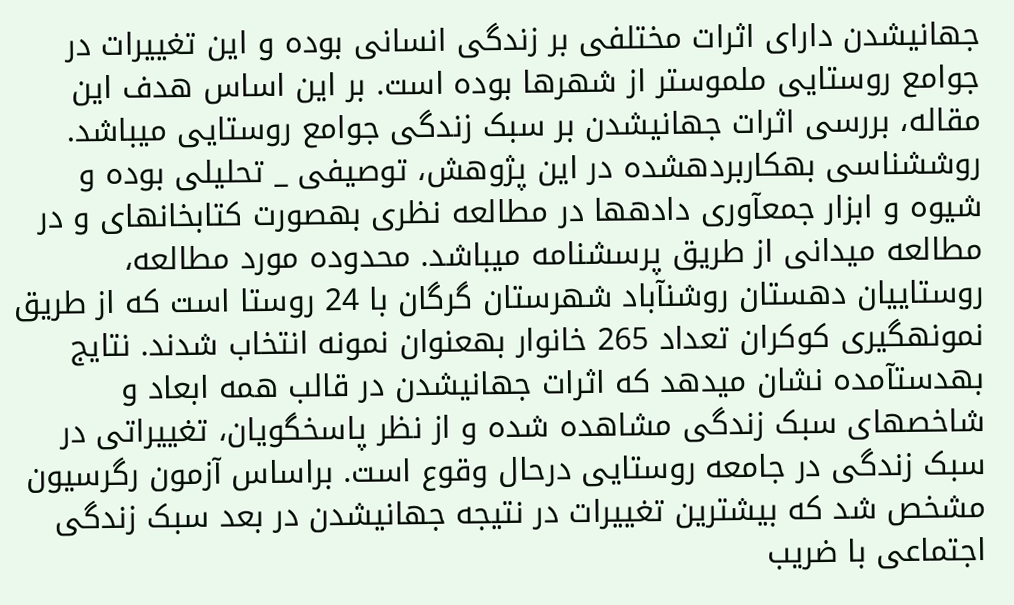جهانیشدن دارای اثرات مختلفی بر زندگی انسانی بوده و این تغییرات در جوامع روستایی ملموستر از شهرها بوده است. بر این اساس هدف این مقاله، بررسی اثرات جهانیشدن بر سبک زندگی جوامع روستایی میباشد. روششناسی بهکاربردهشده در این پژوهش، توصیفی _ تحلیلی بوده و شیوه و ابزار جمعآوری دادهها در مطالعه نظری بهصورت کتابخانهای و در مطالعه میدانی از طریق پرسشنامه میباشد. محدوده مورد مطالعه، روستاییان دهستان روشنآباد شهرستان گرگان با 24 روستا است که از طریق نمونهگیری کوکران تعداد 265 خانوار بهعنوان نمونه انتخاب شدند. نتایج بهدستآمده نشان میدهد که اثرات جهانیشدن در قالب همه ابعاد و شاخصهای سبک زندگی مشاهده شده و از نظر پاسخگویان، تغییراتی در سبک زندگی در جامعه روستایی درحال وقوع است. براساس آزمون رگرسیون مشخص شد که بیشترین تغییرات در نتیجه جهانیشدن در بعد سبک زندگی اجتماعی با ضریب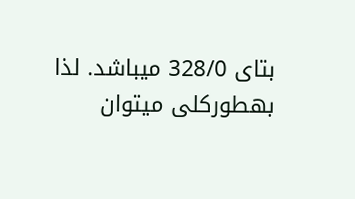بتای 328/0 میباشد. لذا بهطورکلی میتوان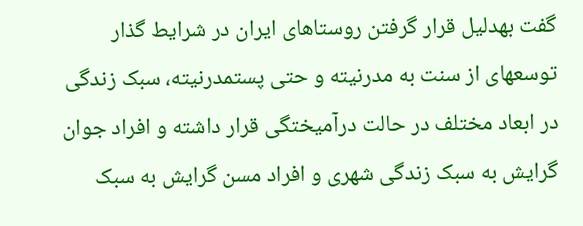گفت بهدلیل قرار گرفتن روستاهای ایران در شرایط گذار توسعهای از سنت به مدرنیته و حتی پستمدرنیته، سبک زندگی در ابعاد مختلف در حالت درآمیختگی قرار داشته و افراد جوان گرایش به سبک زندگی شهری و افراد مسن گرایش به سبک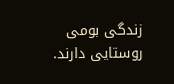زندگی بومی روستایی دارند.